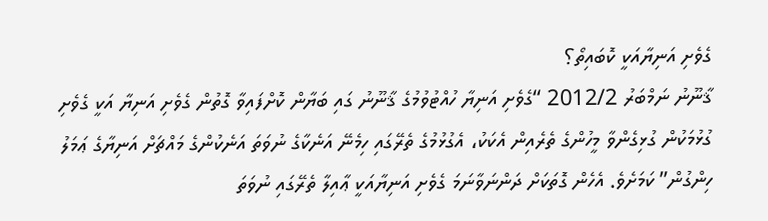ގެވެށި އަނިޔާއަކީ ކޮބައިތޯ؟
ޤާނޫނު ނަމްބަރު 2012/2 “ގެވެށި އަނިޔާ ހުއްޓުވުމުގެ ޤާނޫނު ގައި ބަޔާން ކޮށްފައިވާ ގޮތުން ގެވެށި އަނިޔާ އަކީ ގެވެށި ގުޅުމަކުން ގުޅިގެންވާ މީހުންގެ ތެރެއިން އެކަކު، އެގުޅުމުގެ ތެރޭގައި ހިމެނޭ އަނެކާގެ ނުވަތަ އަނެކުންގެ މައްޗަށް އަނިޔާގެ ޢަމަލު ހިންގުން” ކަމަށެވެ. އެހެން ގޮތަކަށް ދަންނަވާނަމަ ގެވެށި އަނިޔާއަކީ ޢާއިލާ ތެރޭގައި ނުވަތަ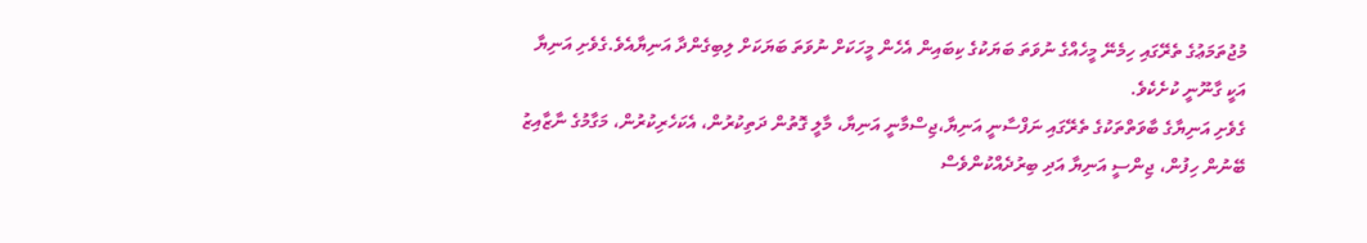މުޖުތަމަޢުގެ ތެރޭގައި ހިމެނޭ މީހެއްގެ ނުވަތަ ބަޔަކުގެ ކިބައިން އެހެން މީހަކަށް ނުވަތަ ބަޔަކަށް ލިބިގެންދާ އަނިޔާއެވެ.ގެވެށި އަނިޔާ އަކީ ގާނޫނީ ކުށެކެވެ.
ގެވެށި އަނިޔާގެ ބާވަތްތަކުގެ ތެރޭގައި ނަފްސާނީ އަނިޔާ،ޖިސްމާނީ އަނިޔާ، މާލީ ގޮތުން ދަތިކުރުން، އެކަހެރިކުރުން، މަގާމުގެ ނާޒާއިޒު ބޭނުން ހިފުން، ޖިންސީ އަނިޔާ އަދި ބިރުދެއްކުންވެސް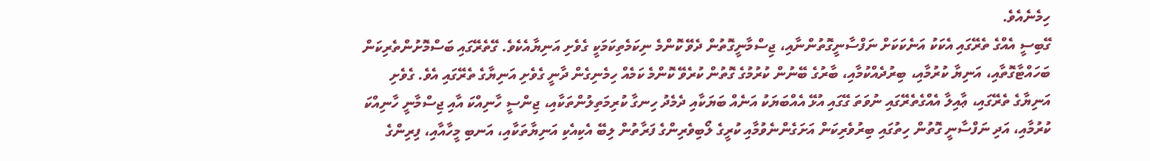ހިމެނެއެވެ.
ގޭބިސީ އެއްގެ ތެރޭގައި އެކަކު އަނެކަކަށް ނަފްސާނީގޮތުންނާއި، ޖިސްމާނީގޮތުން ދެވޭ ކޮންމެ ނިކަމެތިކަމަކީ ގެވެށި އަނިޔާއެކެވެ. ގޭތެރޭގައި ބަސްމޮށުންތެރިކަން ބަހައްޓާގޮތާއި، އަނިޔާ ކުރުމާއި، ބިރުދެއްކުމާއި، ބާރުގެ ބޭނުން ކުރުމުގެ ގޮތުން ކުރެވޭ ކޮންމެ ކަމެއް ހިމެނިގެން ދާނީ ގެވެށި އަނިޔާގެ ތެރޭގައި އެވެ. ގެވެށި އަނިޔާގެ ތެރޭގައި، ޢާއިލާ އެއްގެތެރޭގައި ނުވަތަ ގޭގައި އުޅޭ އެއްބަޔަކު އަނެއް ބަޔަކާއި ދެމެދު ހިނގާ ކުރިމަތިލުންތަކާއި، ޖިންސީ ހާނިއްކަ އާއި ޖިސްމާނީ ހާނިއްކަ ކުރުމާއި، އަދި ނަފްސާނީ ގޮތުން ހިތުގައި ބިރުވެރިކަން އަށަގެންނެވުމާއި ކުރީގެ ލޯބިވެރިންގެ ފަރާތުން ލިބޭ އެކިއެކި އަނިޔާތަކާއި، އަނބި މީހާއާއި، ފިރިންގެ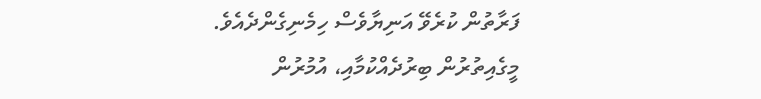ފަރާތުން ކުރެވޭ އަނިޔާވެސް ހިމެނިގެންދެއެވެ.
މީގެއިތުރުން ބިރުދެއްކުމާއި، އުމުރުން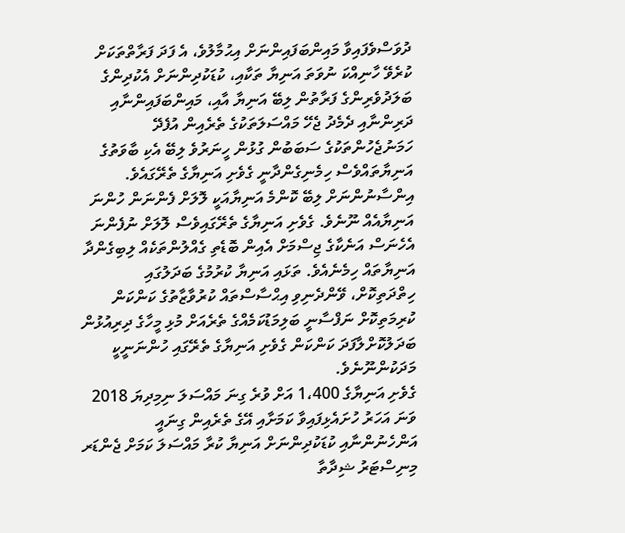ދުވަސްވެފައިވާ މައިންބަފައިންނަށް އިޙުމާލުވެ، އެ ފަދަ ފަރާތްތަކަށް ކުރެވޭ ހާނިއްކަ ނުވަތަ އަނިޔާ ތަކާއި، ކުޑަކުދިންނަށް އެކުދިންގެ ބަލަދުވެރިންގެ ފަރާތުން ލިބޭ އަނިޔާ އާއި، މައިންބަފައިންނާއި ދަރިންނާއި ދެމެދު ޖެހޭ މައްސަލަތަކުގެ ތެރެއިން އުފެދޭ ހަމަނުޖެހުންތަކުގެ ސަބަބުން ގުޅުން ހީނަރުވެ ލިބޭ އެކި ބާވަތުގެ އަނިޔާތައްވެސް ހިމެނިގެންދާނީ ގެވެށި އަނިޔާގެ ތެރޭގައެވެ.
އިންސާނުންނަށް ލިބޭ ކޮންމެ އަނިޔާއަކީ ލޮލަށް ފެންނަން ހުންނަ އަނިޔާއެއް ނޫނެވެ. ގެވެށި އަނިޔާގެ ތެރޭގައިވެސް ލޮލަށް ނުފެންނަ އެހެނަސް އަނެކާގެ ޖިސްމަށް އެއިން ބޮޑެތި ގެއްލުންތަކެއް ލިބިގެންދާ އަނިޔާތައް ހިމެނެއެވެ. ތަޅައި އަނިޔާ ކުރުމުގެ ބަދަލުގައި ހިތްދަތިކޮށް، ވޭންދެނިވި އިޙްސާސްތައް ކުރުވާޒާތުގެ ކަންކަން ކުރިމަތިކޮށް ނަފްސާނީ ބަލިމަޑުކަމެއްގެ ތެރެއަށް މުޅި މީހާގެ ދިރިއުޅުން ބަދަލުކޮށްލާފަދަ ކަންކަން ގެވެށި އަނިޔާގެ ތެރޭގައި ހުންނަނީކީ މަދަކުންނޫނެވެ.
ގެވެށި އަނިޔާގެ 1،400 އަށް ވުރެ ގިނަ މައްސަލަ ނިމިދިޔަ 2018 ވަނަ އަހަރު ހުށައެޅިފައިވާ ކަމަށާއި އޭގެ ތެރެއިން ގިނައީ އަންހެނުންނާއި ކުޑަކުދިންނަށް އަނިޔާ ކުރާ މައްސަލަ ކަމަށް ޖެންޑަރ މިނިސްޓަރު ޝިދާތާ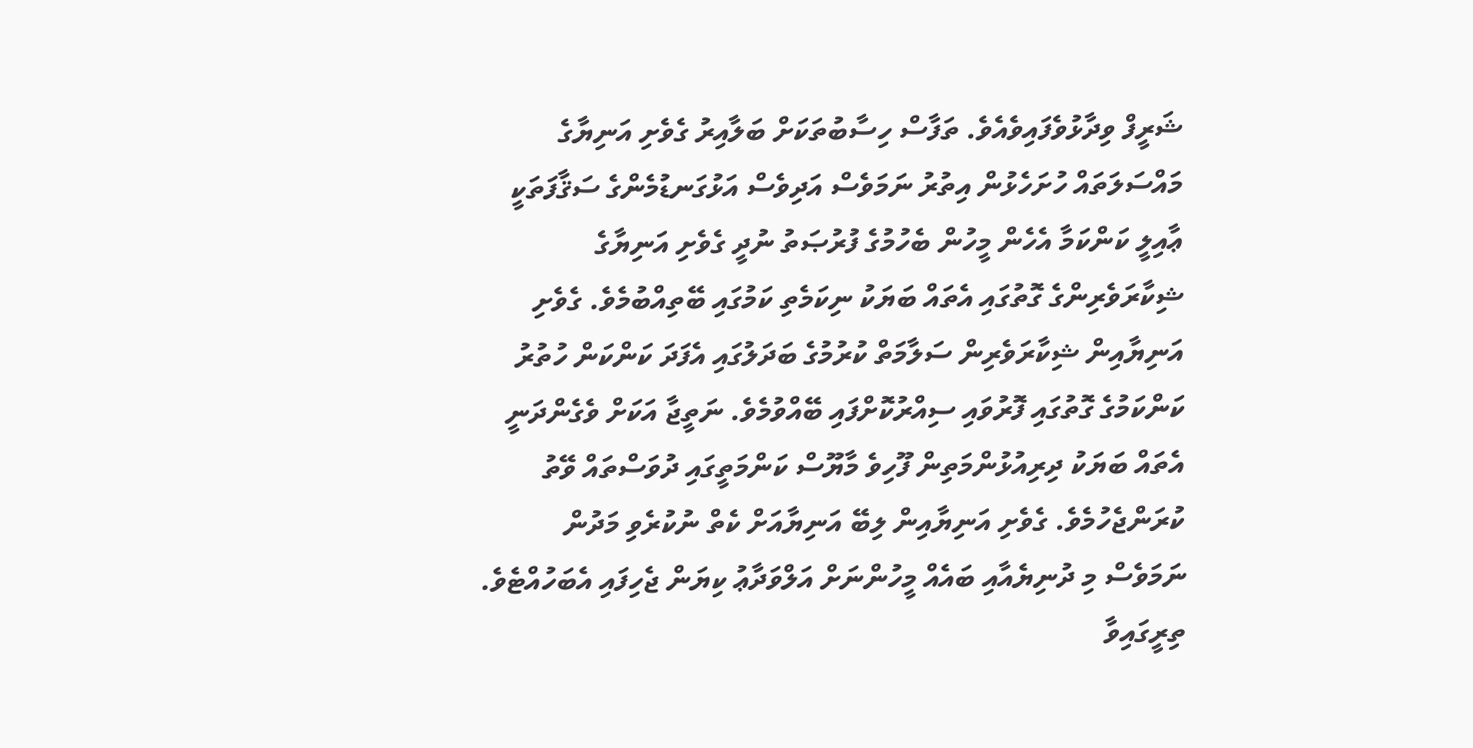ޝަރީފް ވިދާޅުވެފައިވެއެވެ. ތަފާސް ހިސާބުތަކަށް ބަލާއިރު ގެވެށި އަނިޔާގެ މައްސަލަތައް ހުށަހެޅުން އިތުރު ނަމަވެސް އަދިވެސް އަޅުގަނޑުމެންގެ ސަޤާފަތަކީ ޢާއިލީ ކަންކަމާ އެހެން މީހުން ބެހުމުގެ ފުރުޞަތު ނުދީ ގެވެށި އަނިޔާގެ ޝިކާރަވެރިންގެ ގޮތުގައި އެތައް ބަޔަކު ނިކަމެތި ކަމުގައި ބޭތިއްބުމެވެ. ގެވެށި އަނިޔާއިން ޝިކާރަވެރިން ސަލާމަތް ކުރުމުގެ ބަދަލުގައި އެފަދަ ކަންކަން ހުތުރު ކަންކަމުގެ ގޮތުގައި ފޮރުވައި ސިއްރުކޮށްފައި ބޭއްވުމެވެ. ނަތީޖާ އަކަށް ވެގެންދަނީ އެތައް ބަޔަކު ދިރިއުޅުންމަތިން ފޫހިވެ މާޔޫސް ކަންމަތީގައި ދުވަސްތައް ވޭތު ކުރަންޖެހުމެވެ. ގެވެށި އަނިޔާއިން ލިބޭ އަނިޔާއަށް ކެތް ނުކުރެވި މަދުން ނަމަވެސް މި ދުނިޔެއާއި ބައެއް މީހުންނަށް އަލްވަދާޢު ކިޔަން ޖެހިފައި އެބަހުއްޓެވެ.
ތިރީގައިވާ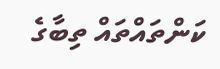ކަންތައްތައް ތިބާގެ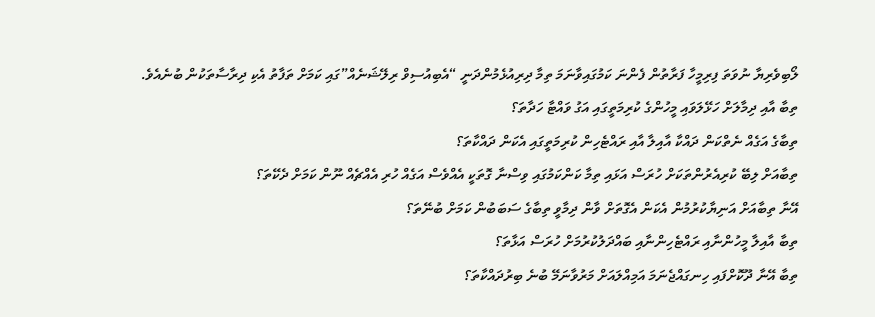ލޯބިވެރިޔާ ނުވަތަ ފިރިމީހާ ފަރާތުން ފެންނަ ކަމުގައިވާނަމަ ތިމާ ދިރިއުޅެމުންދަނީ “އެބިއުސިވް ރިލޭޝަނެއް”ގައި ކަމަށް ތަފާތު އެކި ދިރާސާތަކުން ބުނެއެވެ.
ތިބާ އާއި ދިމާލަށް ހަޅޭލަވައި މީހުންގެ ކުރިމަތީގައި އަގު ވައްޓާ ހަދާތަ؟
ތިބާގެ އަގެއް ނެތްކަން ދައްކާ އާއިލާ އާއި ރައްޓެހިން ކުރިމަތީގައި އެކަން ދައްކާތަ؟
ތިބާއަށް ލިބޭ ކުރިއެރުންތަކަށް ހުރަސް އަޅައި ތިމާ ކަންކަމުގައި ވިސްނާ ގޮތަކީ އެއްވެސް އަގެއް ހުރި އެއްޗެއް ނޫން ކަމަށް ދެކޭތަ؟
އޭނާ ތިބާއަށް އަނިޔާކުރުމުން އެކަން އެގޮތަށް ވާން ދިމާވީ ތިބާގެ ސަބަބުން ކަމަށް ބުނޭތަ؟
ތިބާ އާއިލާ މީހުންނާއި ރައްޓެހިންނާއި ބައްދަލުކުރުމަށް ހުރަސް އަޅާތަ؟
ތިބާ އޭނާ ދޫކޮށްފައި ހިނގައްޖެނަމަ އަމިއްލައަށް މަރުވާނަމޭ ބުނެ ބިރުދައްކާތަ؟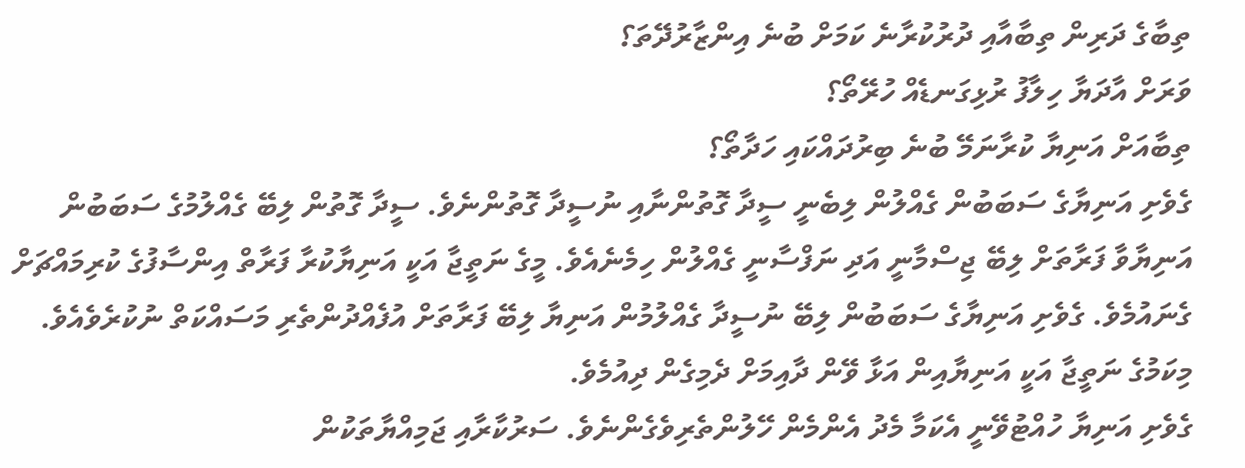ތިބާގެ ދަރިން ތިބާއާއި ދުރުކުރާނެ ކަމަށް ބުނެ އިންޒާރުދޭތަ؟
ވަރަށް އާދަޔާ ހިލާފު ރުޅިގަނޑެއް ހުރޭތޯ؟
ތިބާއަށް އަނިޔާ ކުރާނަމޭ ބުނެ ބިރުދައްކައި ހަދާތޯ؟
ގެވެށި އަނިޔާގެ ސަބަބުން ގެއްލުން ލިބެނީ ސީދާ ގޮތުންނާއި ނުސީދާ ގޮތުންނެވެ. ސީދާ ގޮތުން ލިބޭ ގެއްލުމުގެ ސަބަބުން އަނިޔާވާ ފަރާތަށް ލިބޭ ޖިސްމާނީ އަދި ނަފްސާނީ ގެއްލުން ހިމެނެއެވެ. މީގެ ނަތީޖާ އަކީ އަނިޔާކުރާ ފަރާތް އިންސާފުގެ ކުރިމައްޗަށް ގެނައުމެވެ. ގެވެށި އަނިޔާގެ ސަބަބުން ލިބޭ ނުސީދާ ގެއްލުމުން އަނިޔާ ލިބޭ ފަރާތަށް އުފެއްދުންތެރި މަސައްކަތް ނުކުރެވެއެވެ. މިކަމުގެ ނަތީޖާ އަކީ އަނިޔާއިން އަޅާ ވޭން ދާއިމަށް ދެމިގެން ދިއުމެވެ.
ގެވެށި އަނިޔާ ހުއްޓުވޭނީ އެކަމާ މެދު އެންމެން ހޭލުންތެރިވެގެންނެވެ. ސަރުކާރާއި ޖަމިއްޔާތަކުން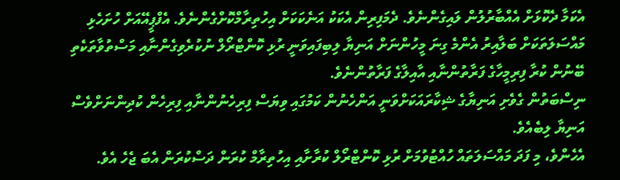އެކަމާ ދެކޮޅަށް އެއްބާރުލުން ލައިގެންނެވެ. ދެމަފިރިން އެކަކު އަނެކަކަށް އިހުތިރާމްކޮށްގެންނެވެ. އެފްޕީއޭއަށް ހުށަހެޅި މައްސަލަތަކަށް ބަލާއިރު އެންމެ ގިނަ މީހުންނަށް އަނިޔާ ލިބިފައިވަނީ ރުޅި ކޮންޓްރޯލް ނުކުރެވިގެންނާއި މަސްތުވާތަކެތި ބޭނުން ކުރާ ފިރިމީހާގެ ފަރާތުންނާއި އާއިލާގެ ފަރާތުންނެވެ.
ނިސްބަތުން ގެވެށި އަނިޔާގެ ޝިކާރައަކަށްވަނީ އަންހެނުން ކަމުގައި ވިޔަސް ފިރިހެނުންނާއި ފިރިހެން ކުދިންނަށްވެސް އަނިޔާ ލިބެއެވެ.
އެހެންވެ، މި ފަދަ މައްސަލަތައް ހުއްޓުވުމަށް ރުޅި ކޮންޓްރޯލް ކުރާށާއި އިހުތިރާމް ކުރަން ދަސްކުރަން އެބަ ޖެހެ އެވެ.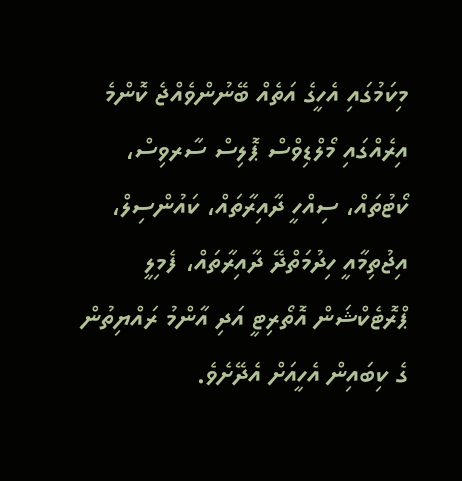މިކަމުގައި އެހީގެ އަތެއް ބޭނުންވެއްޖެ ކޮންމެ އިރެއްގައި މޯލްޑިވްސް ޕޮލިސް ސާރވިސް، ކޯޓުތައް، ސިއްހީ ދާއިރާތައް، ކައުންސިލް، އިޖުތިމާއީ ހިދުމަތްދޭ ދާއިރާތައް، ފެމިލީ ޕްރޮޓެކްޝަން އޮތޯރިޓީ އަދި އާންމު ރައްޔިތުން ގެ ކިބައިން އެހީއަށް އެދޭށެވެ.